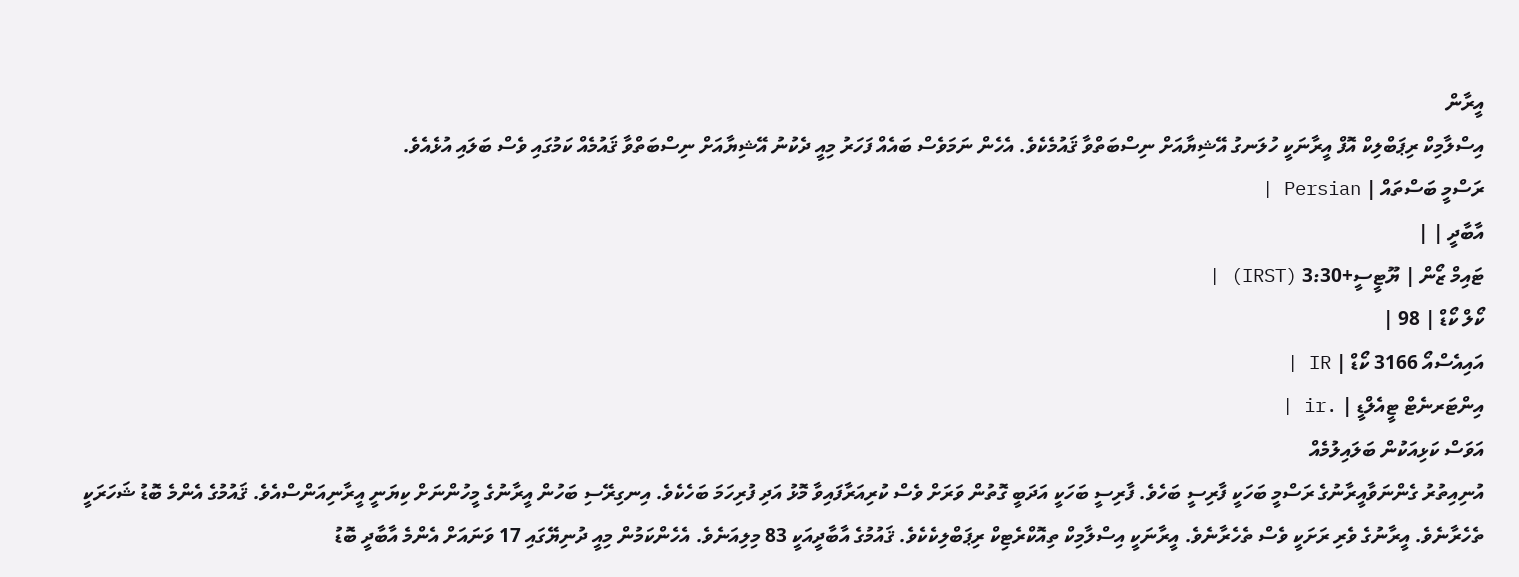އީރާން
އިސްލާމިކް ރިޕަބްލިކް އޮފް އީރާނަކީ ހުލަނގު އޭޝިޔާއަށް ނިސްބަތްވާ ޤައުމެކެވެ. އެހެން ނަމަވެސް ބައެއް ފަހަރު މިއީ ދެކުނު އޭޝިޔާއަށް ނިސްބަތްވާ ޤައުމެއް ކަމުގައި ވެސް ބަލައި އުޅެއެވެ.
ރަސްމީ ބަސްތައް | Persian |
އާބާދީ | |
ޓައިމް ޒޯން | ޔޫޓީސީ+3:30 (IRST) |
ކޯލް ކޯޑް | 98 |
އައިއެސްއޯ 3166 ކޯޑް | IR |
އިންޓަރނެޓް ޓީއެލްޑީ | .ir |
އަވަސް ކަޅިއަކުން ބަލައިލުމެއް
އުނިއިތުރު ގެންނަވާއީރާނުގެ ރަސްމީ ބަހަކީ ފާރިސީ ބަހެވެ. ފާރިސީ ބަހަކީ އަދަބީ ގޮތުން ވަރަށް ވެސް ކުރިއަރާފައިވާ މޮޅު އަދި ފުރިހަމަ ބަހެކެވެ. އިނގިރޭސި ބަހުން އީރާނުގެ މީހުންނަށް ކިޔަނީ އީރާނިއަންސްއެވެ. ޤައުމުގެ އެންމެ ބޮޑު ޝަހަރަކީ ތެހެރާނެވެ. އީރާނުގެ ވެރި ރަށަކީ ވެސް ތެހެރާނެވެ. އީރާނަކީ އިސްލާމިކް ތިއޮކްރެޓިކް ރިޕަބްލިކެކެވެ. ޤައުމުގެ އާބާދީއަކީ 83 މިލިއަނެވެ. އެހެންކަމުން މިއީ ދުނިޔޭގައި 17 ވަނައަށް އެންމެ އާބާދީ ބޮޑު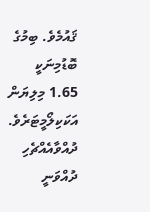ޤައުމެވެ. ބިމުގެ ބޮޑުމިނަކީ 1.65 މިލިޔަން އަކަކިލޯމީޓަރެވެ. ދުއްވާއެއްޗެހި ދުއްވަނީ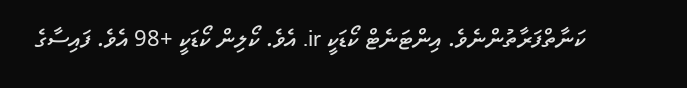ކަނާތްފަރާތުންނެވެ. އިންޓަނެޓް ކޯޑަކީ ir. އެވެ. ކޯލިން ކޯޑަކީ +98 އެވެ. ފައިސާގެ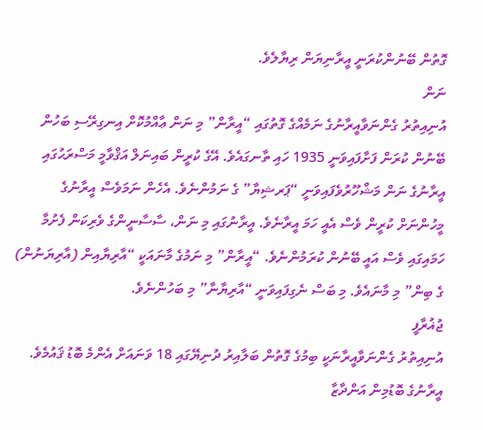ގޮތުން ބޭނުންކުރަނީ އީރާނިޔަން ރިޔާލެވެ.
ނަން
އުނިއިތުރު ގެންނަވާއީރާނުގެ ނަމެއްގެ ގޮތުގައި “އީރާން” މި ނަން ޢާއްމުކޮށް އިނގިރޭސި ބަހުން ބޭނުން ކުރަން ފަށާފައިވަނީ 1935 ހައި ތާނގައެވެ. އޭގެ ކުރީން ބައިނަލް އަޤްވާމީ މަސްރަޙުގައި އީރާނުގެ ނަން މަޝްހޫރުވެފައިވަނީ “ޕަރޝިޔާ” ގެ ނަމުންނެވެ. އެހެން ނަމަވެސް އީރާނުގެ މީހުންނަށް ކުރީން ވެސް އެއީ ހަމަ އީރާނެވެ. އީރާނުގައި މި ނަން، ސާސާނީންގެ ވެރިކަން ފެށުމާ ހަމައިގައި ވެސް އައީ ބޭނުން ކުރަމުންނެވެ. “އީރާން” މި ނަމުގެ މާނައަކީ “އާރިޔާއިން (އާރިޔަނުން) ގެ ބިން” މި މާނައެވެ. މި ބަސް ނެގިފައިވަނީ “އާރިޔާނާ” މި ބަހުންނެވެ.
ޖުޣުރާފީ
އުނިއިތުރު ގެންނަވާއީރާނަކީ ބިމުގެ ގޮތުން ބަލާއިރު ދުނިޔޭގައި 18 ވަނައަށް އެންމެ ބޮޑު ޤައުމެވެ. އީރާނުގެ ބޮޑުމިން އަންދާޒާ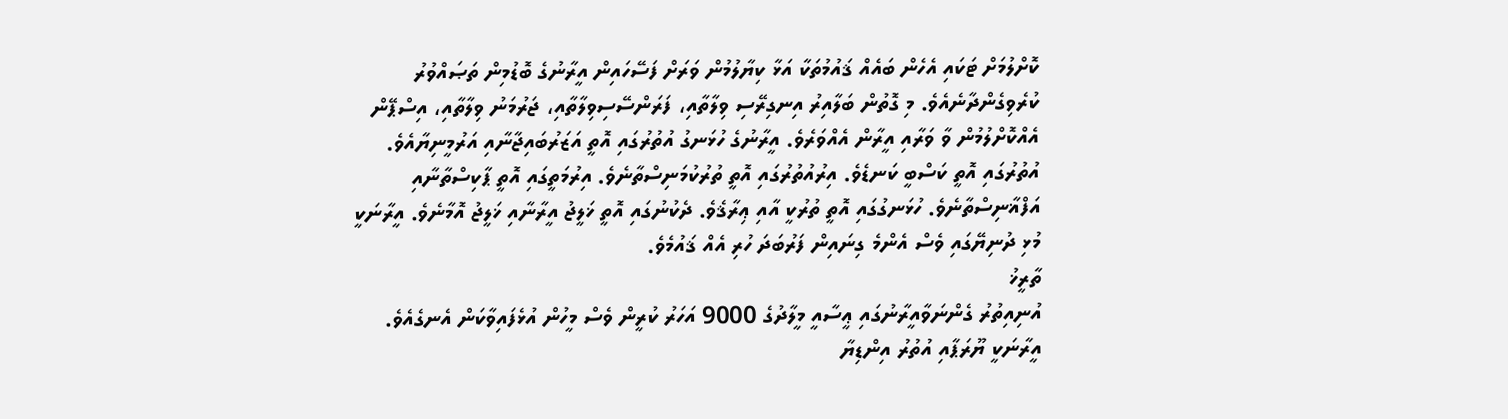ކޮށްލުމަށް ޓަކައި އެހެން ބައެއް ޤައުމުތަކާ އަޅާ ކިޔާލުމުން ވަރަށް ފަސޭހައިން އީރާނުގެ ބޮޑުމިން ތަޞައްވުރު ކުރެވިގެންދާނެއެވެ. މި ގޮތުން ބަލާއިރު އިނގިރޭސި ވިލާތާއި، ފަރަންސޭސިވިލާތާއި، ޖަރުމަނު ވިލާތާއި، އިސްޕޭން އެއްކޮށްލުމުން ވާ ވަރާއި އީރާން އެއްވަރެވެ. އީރާނުގެ ހުޅަނގު އުތުރުގައި އޮތީ އަޒަރުބައިޖާނާއި އަރުމީނިޔާއެވެ. އުތުރުގައި އޮތީ ކަސްބީ ކަނޑެވެ. އިރުއުތުރުގައި އޮތީ ތުރުކުމަނިސްތާނެވެ. އިރުމަތީގައި އޮތީ ޕާކިސްތާނާއި އަފްޣާނިސްތާނެވެ. ހުޅަނގުގައި އޮތީ ތުރުކީ އާއި ޢިރާޤެވެ. ދެކުނުގައި އޮތީ ޚަލީޖު އީރާނާއި ޚަލީޖު އޮމާނެވެ. އީރާނަކީ މުޅި ދުނިޔޭގައި ވެސް އެންމެ ގިނައިން ފަރުބަދަ ހުރި އެއް ޤައުމެވެ.
ތާރީޚު
އުނިއިތުރު ގެންނަވާއީރާނުގައި ޢީސާއީ މީލާދުގެ 9000 އަހަރު ކުރީން ވެސް މީހުން އުޅެފައިވާކަން އެނގެއެވެ. އީރާނަކީ ޔޫރަޕާއި އުތުރު އިންޑިޔާ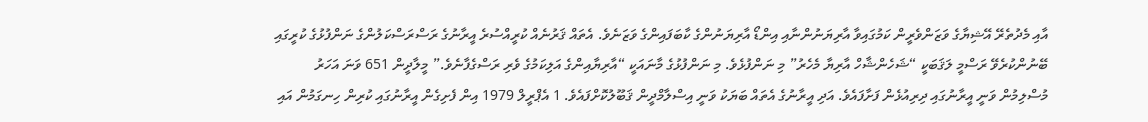އާއި މެދުތެރޭ އޭޝިޔާގެ ވަޒަންވެރީން ކަމުގައިވާ އާރިޔަނުންނާއި އިންޑޯ އާރިޔަނުންގެ ކާބަފައިންގެ ވަޒަނެވެ. އެތައް ޤަރުނެއް ކުރީއްސުރެ އީރާނުގެ ރަސްރަސްކަލުންގެ ނަންފުޅުގެ ކުރީގައި ބޭނުންކުރެވޭ ރަސްމީ ލަޤަބަކީ “ޝަހެންޝާހް އާރިޔާ މެހެރު” މި ނަންފުޅެވެ. މި ނަންފުޅުގެ މާނައަކީ “އާރިޔާއިންގެ އަލިކަމުގެ ވެރި ރަސްގެފާނެވެ.” މީލާދީން 651 ވަނަ އަހަރު މުސްލިމުން ވަނީ އީރާނުގައި ދިރިއުޅެން ފަށާފައެވެ. އަދި އީރާނުގެ އެތައް ބަޔަކު ވަނީ އިސްލާމްދީން ޤަބޫލުކޮށްފައެވެ. 1 އެޕްރީލް 1979 އިން ފެށިގެން އީރާނުގައި ކުރިން ހިނގަމުން އައި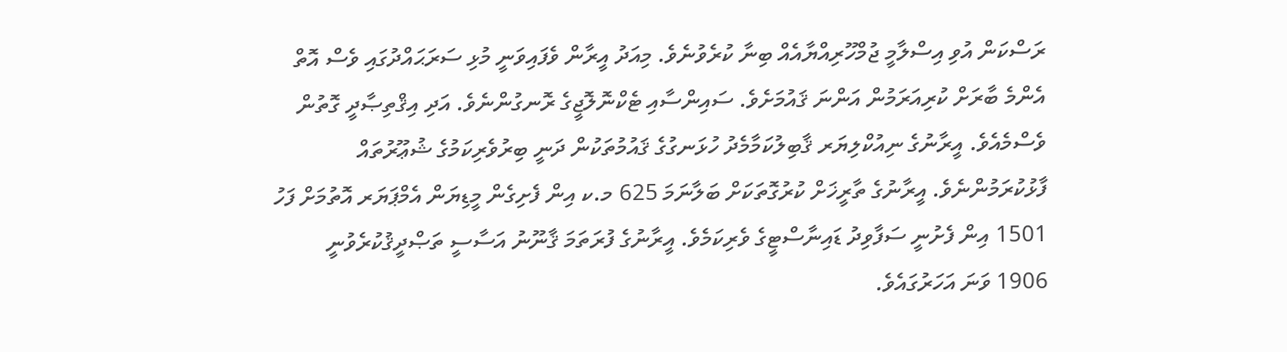ރަސްކަން އުވި އިސްލާމީ ޖުމްހޫރިއްޔާއެއް ބިނާ ކުރެވުނެވެ. މިއަދު އީރާން ވެފައިވަނީ މުޅި ސަރަޙައްދުގައި ވެސް އޮތް އެންމެ ބާރަށް ކުރިއަރަމުން އަންނަ ޤައުމަށެވެ. ސައިންސާއި ޓެކްނޮލޮޖީގެ ރޮނގުންނެވެ. އަދި އިޤްތިޞާދީ ގޮތުން ވެސްމެއެވެ. އީރާނުގެ ނިއުކްލިޔަރ ޤާބިލުކަމާމެދު ހުޅަނގުގެ ޤައުމުތަކުން ދަނީ ބިރުވެރިކަމުގެ ޝުޢޫރުތައް ފާޅުކުރަމުންނެވެ. އީރާނުގެ ތާރީޚަށް ކުރުގޮތަކަށް ބަލާނަމަ 625 މ.ކ އިން ފެށިގެން މީޑިޔަން އެމްޕަޔަރ އޮތުމަށް ފަހު 1501 އިން ފެށުނީ ސަފާވިދު ޑައިނާސްޓީގެ ވެރިކަމެވެ. އީރާނުގެ ފުރަތަމަ ޤާނޫނު އަސާސީ ތަޞްދީޤުކުރެވުނީ 1906 ވަނަ އަހަރުގައެވެ.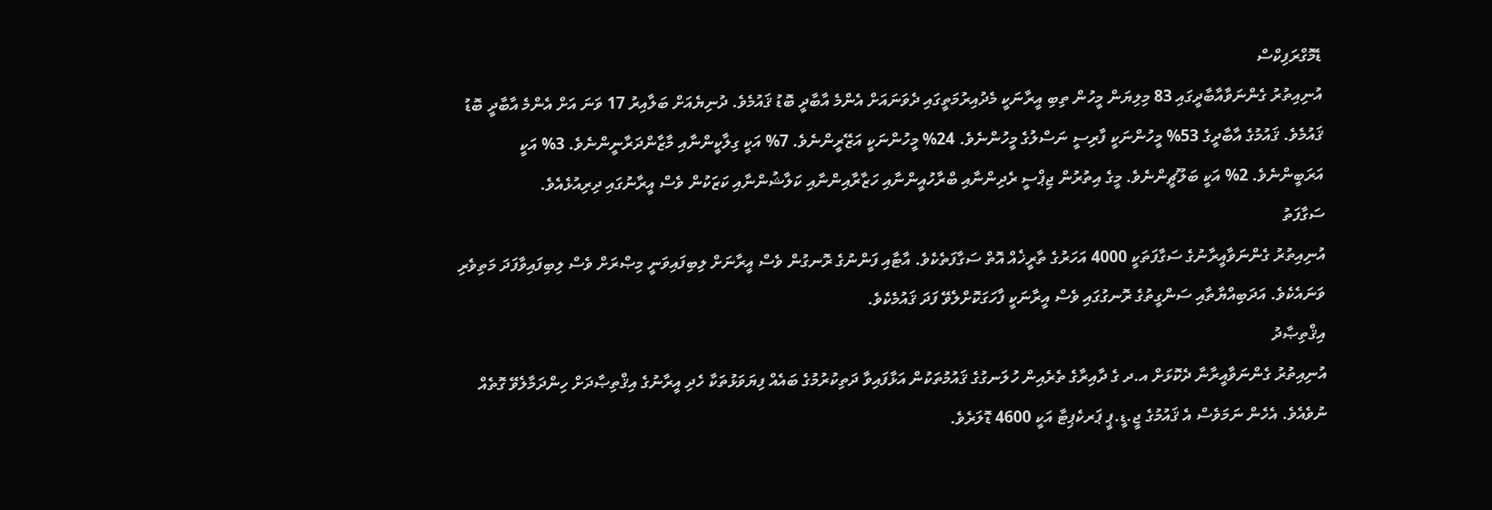ޑެމޮގްރަފިކްސް
އުނިއިތުރު ގެންނަވާއާބާދީގައި 83 މިލިޔަން މީހުން ތިބި އީރާނަކީ މެދުއިރުމަތީގައި ދެވަނައަށް އެންމެ އާބާދީ ބޮޑު ޤައުމެވެ. ދުނިޔެއަށް ބަލާއިރު 17 ވަނަ އަށް އެންމެ އާބާދީ ބޮޑު ޤައުމެވެ. ޤައުމުގެ އާބާދީގެ 53% މީހުންނަކީ ފާރިސީ ނަސްލުގެ މީހުންނެވެ. 24% މީހުންނަކީ އަޒޭރީންނެވެ. 7% އަކީ ގިލާކީންނާއި މާޒާންދަރާނީންނެވެ. 3% އަކީ އަރަބީންނެވެ. 2% އަކީ ބަލޫޗީންނެވެ. މީގެ އިތުރުން ޖިޕްސީ ރެދިންނާއި ބްރާހުއީންނާއި ހަޒާރާއިންނާއި ކަލާޝުންނާއި ކަޒަކުން ވެސް އީރާނުގައި ދިރިއުޅެއެވެ.
ސަގާފަތު
އުނިއިތުރު ގެންނަވާއީރާނުގެ ސަގާފަތަކީ 4000 އަހަރުގެ ތާރީޚެއް އޮތް ސަގާފަތެކެވެ. އާޓާއި ފަންނުގެ ރޮނގުން ވެސް އީރާނަށް ލިބިފައިވަނީ މިޞްރަށް ވެސް ލިބިފައިވާފަދަ މަތިވެރި ވަނައެކެވެ. އަދަބިއްޔާތާއި ސަންގީތުގެ ރޮނގުގައި ވެސް އީރާނަކީ ފާހަގަކޮށްލެވޭ ފަދަ ޤައުމެކެވެ.
އިޤްތިޞާދު
އުނިއިތުރު ގެންނަވާއީރާނާ ދެކޮޅަށް އ.ދ ގެ ދާއިރާގެ ތެރެއިން ހުލަނގުގެ ޤައުމުތަކުން އަޅާފައިވާ ދަތިކުރުމުގެ ބައެއް ފިޔަވަޅުތަކާ ހެދި އީރާނުގެ އިޤްތިޞާދަށް ހިންދަމާލެވޭ ގޮތެއް ނުވެއެވެ. އެހެން ނަމަވެސް އެ ޤައުމުގެ ޖީ.ޑީ.ޕީ ޕަރކެޕިޓާ އަކީ 4600 ޑޮލަރެވެ.